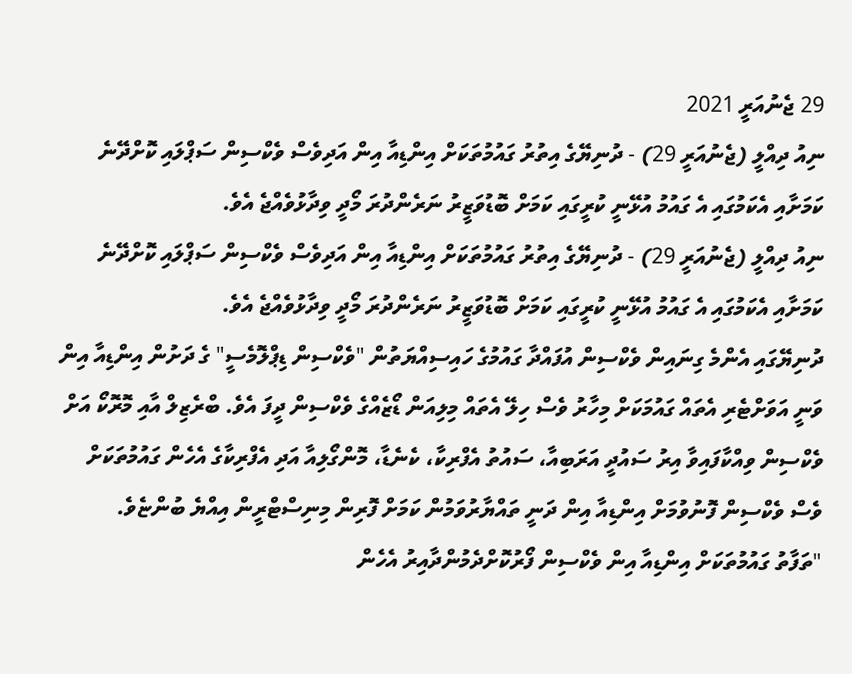29 ޖެނުއަރީ 2021
ނިއު ދިއްލީ (ޖެނުއަރީ 29) - ދުނިޔޭގެ އިތުރު ގައުމުތަކަށް އިންޑިއާ އިން އަދިވެސް ވެކްސިން ސަޕްލައި ކޮށްދޭނެ ކަމަށާއި އެކަމުގައި އެ ގައުމު އުޅޭނީ ކުރީގައި ކަމަށް ބޮޑުވަޒީރު ނަރެންދުރަ މޯދީ ވިދާޅުވެއްޖެ އެވެ.
ނިއު ދިއްލީ (ޖެނުއަރީ 29) - ދުނިޔޭގެ އިތުރު ގައުމުތަކަށް އިންޑިއާ އިން އަދިވެސް ވެކްސިން ސަޕްލައި ކޮށްދޭނެ ކަމަށާއި އެކަމުގައި އެ ގައުމު އުޅޭނީ ކުރީގައި ކަމަށް ބޮޑުވަޒީރު ނަރެންދުރަ މޯދީ ވިދާޅުވެއްޖެ އެވެ.
ދުނިޔޭގައި އެންމެ ގިނައިން ވެކްސިން އުފައްދާ ގައުމުގެ ހައިސިއްޔަތުން "ވެކްސިން ޑިޕްލޮމެސީ" ގެ ދަށުން އިންޑިއާ އިން ވަނީ އަވަށްޓެރި އެތައް ގައުމަކަށް މިހާރު ވެސް ހިލޭ އެތައް މިލިއަން ޑޯޒެއްގެ ވެކްސިން ދީފަ އެވެ. ބްރެޒިލް އާއި މޮރޮކޯ އަށް ވެކްސިން ވިއްކާފައިވާ އިރު ސައުދީ އަރަބިއާ، ސައުތު އެފްރިކާ، ކެނެޑާ، މޮންގޯލިއާ އަދި އެފްރިކާގެ އެހެން ގައުމުތަކަށް ވެސް ވެކްސިން ފޮނުވުމަށް އިންޑިއާ އިން ދަނީ ތައްޔާރުވަމުން ކަމަށް ފޮރިން މިނިސްޓްރީން އިއްޔެ ބުންޏެވެ.
"ތަފާތު ގައުމުތަކަށް އިންޑިއާ އިން ވެކްސިން ފޯރުކޮށްދެމުންދާއިރު އެހެން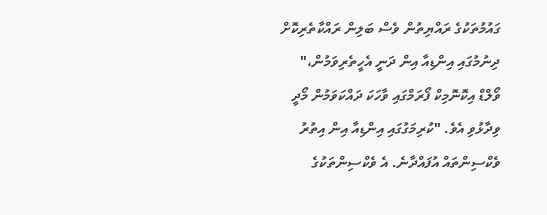ގައުމުތަކުގެ ރައްޔިތުން ވެސް ބަލިން ރައްކާތެރިކޮށް ދިނުމުގައި އިންޑިއާ އިން ދަނީ އެހީތެރިވަމުން،" ވޯލްޑް އިކޮނޮމިކް ފޯރަމްގައި ވާހަކަ ދައްކަވަމުން މޯދީ ވިދާޅުވި އެވެ. "ކުރިމަގުގައި އިންޑިއާ އިން އިތުރު ވެކްސިންތައް އުފައްދާނެ. އެ ވެކްސިންތަކުގެ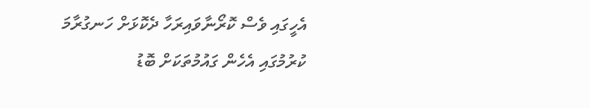އެހީގައި ވެސް ކޮރޯނާވައިރަހާ ދެކޮޅަށް ހަނގުރާމަ ކުރުމުގައި އެހެން ގައުމުތަކަށް ބޮޑު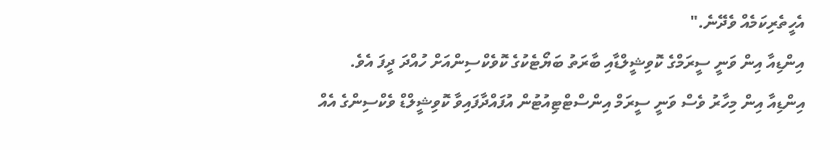އެހީތެރިކަމެއް ވެދޭނެ."
އިންޑިއާ އިން ވަނީ ސީރަމްގެ ކޮވިޝީލްޑާއި ބާރަތު ބަޔޯޓެކުގެ ކޮވެކްސިންއަށް ހުއްދަ ދީފަ އެވެ.
އިންޑިއާ އިން މިހާރު ވެސް ވަނީ ސީރަމް އިންސްޓްޓިއުޓުން އުފައްދާފައިވާ ކޮވިޝީލްޑް ވެކްސިންގެ އެއް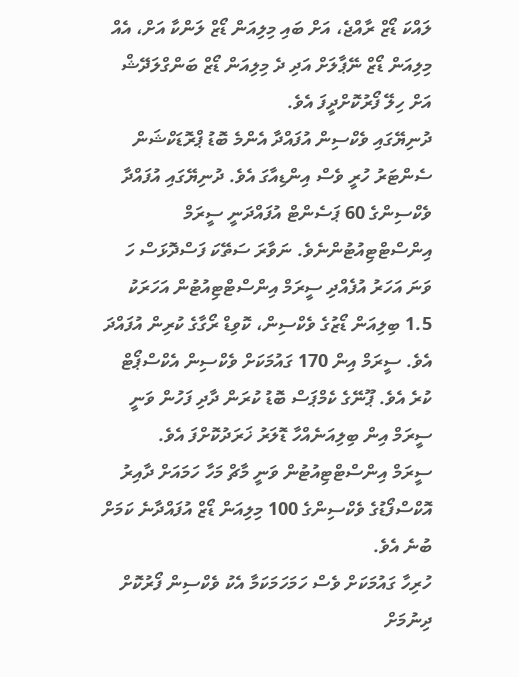ލައްކަ ޑޯޒް ރާއްޖެ، އަށް ބައި މިލިއަން ޑޯޒް ލަންކާ އަށް، އެއް މިލިއަން ޑޯޒް ނޭޕާލަށް އަދި ދެ މިލިއަން ޑޯޒް ބަންގްލަދޭޝް އަށް ހިލޭ ފޯރުކޮށްދީފަ އެވެ.
ދުނިޔޭގައި ވެކްސިން އުފައްދާ އެންމެ ބޮޑު ޕްރޮޑަކްޝަން ސެންޓަރު ހުރީ ވެސް އިންޑިއާގަ އެވެ. ދުނިޔޭގައި އުފައްދާ ވެކްސިންގެ 60 ޕަސެންޓް އުފައްދަނީ ސީރަމް އިންސްޓްޓިއުޓުންނެވެ. ނަވާރަ ސަތޭކަ ފަސްދޮޅަސް ހަ ވަނަ އަހަރު އުފެއްދި ސީރަމް އިންސްޓްޓިއުޓުން އަހަރަކު 1.5 ބިލިއަން ޑޯޒުގެ ވެކްސިން، ކޮވިޑް ރޯގާގެ ކުރިން އުފައްދަ އެވެ. ސީރަމް އިން 170 ގައުމަކަށް ވެކްސިން އެކްސްޕޯޓް ކުރެ އެވެ. ޕޫނޭގެ ކެމްޕަސް ބޮޑު ކުރަން ދާދި ފަހުން ވަނީ ސީރަމް އިން ބިލިއަނެއްހާ ޑޮލަރު ޚަރަދުކޮށްފަ އެވެ.
ސީރަމް އިންސްޓްޓިއުޓުން ވަނީ މާޗް މަހާ ހަމައަށް ދާއިރު އޮކްސްފޯޑުގެ ވެކްސިންގެ 100 މިލިއަން ޑޯޒް އުފައްދާނެ ކަމަށް ބުނެ އެވެ.
ހުރިހާ ގައުމަކަށް ވެސް ހަމަހަމަކަމާ އެކު ވެކްސިން ފޯރުކޮށް ދިނުމަށް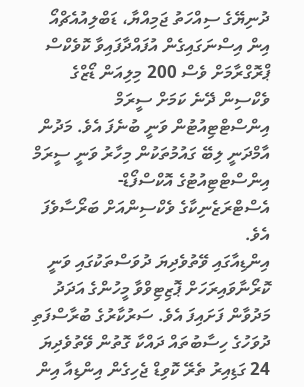ދުނިޔޭގެ ސިއްހަތު ޖަމިއްޔާ، ޑަބްލިއުއެޗްއޯ އިން އިސްނަގައިގެން އުފައްދާފައިވާ ކޮވެކްސް ޕްރޮގްރާމަށް ވެސް 200 މިލިއަން ޑޯޒްގެ ވެކްސިން ދޭނެ ކަމަށް ސީރަމް އިންސްޓްޓިއުޓުން ވަނީ ބުނެފަ އެވެ. މަދުން އާމްދަނީ ލިބޭ ގައުމުތަކުން މިހާރު ވަނީ ސީރަމް އިންސްޓްޓިއުޓުގެ އޮކްސްފޯޑް-އެސްޓްރަޒެނިކާގެ ވެކްސިންއަށް ބަރޯސާވެފަ އެވެ.
އިންޑިއާގައި ވޭތުވެދިޔަ ދުވަސްތަކުގައި ވަނީ ކޮރޯނާވައިރަހަށް ޕޮޒިޓިވްވާ މީހުންގެ އަދަދު މަދުވާން ފަށައިފަ އެވެ. ސަރުކާރުގެ ބުރާސްފަތި ދުވަހުގެ ހިސާބުތައް ދައްކާ ގޮތުން ވޭތުވެދިޔަ 24 ގަޑިއިރު ތެރޭ ކޮވިޑް ޖެހިގެން އިންޑިއާ އިން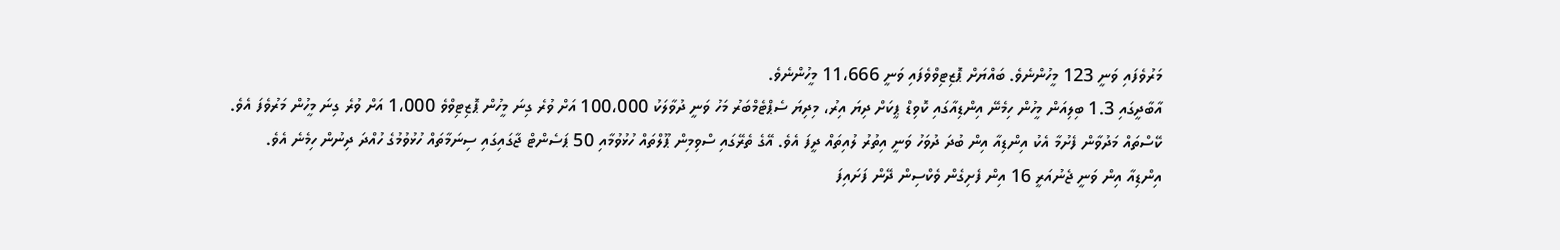މަރުވެފައި ވަނީ 123 މީހުންނެވެ. ބައްޔަށް ޕޮޒިޓިވްވެފައި ވަނީ 11،666 މީހުންނެވެ.
އާބާދީގައި 1.3 ބިލިއަން މީހުން ހިމެނޭ އިންޑިއާގައި ކޮވިޑް ޕީކަށް ދިޔަ އިރު، މިދިޔަ ސެޕްޓެމްބަރު މަހު ވަނީ ދުވާލަކު 100،000 އަށް ވުރެ ގިނަ މީހުން ޕޮޒިޓިވްވެ 1،000 އަށް ވުރެ ގިނަ މީހުން މަރުވެފަ އެވެ.
ކޭސްތައް މަދުވާން ފެށުމާ އެކު އިންޑިއާ އިން ބުދަ ދުވަހު ވަނީ އިތުރު ލުއިތައް ދީފަ އެވެ. އޭގެ ތެރޭގައި ސްވިމިން ޕޫލްތައް ހުޅުވުމާއި 50 ޕަސެންޓް ޖާގައިގައި ސިނަމާތައް ހުޅުވުމުގެ ހުއްދަ ދިނުން ހިމެނެ އެވެ.
އިންޑިއާ އިން ވަނީ ޖެނުއަރީ 16 އިން ފެށިގެން ވެކްސިން ދޭން ފަށައިފަ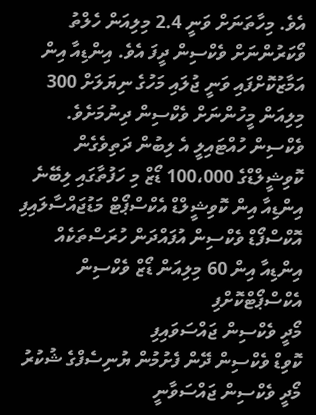އެވެ. މިހާތަނަށް ވަނީ 2.4 މިލިއަން ހެލްތު ވޯކަރުންނަށް ވެކްސިން ދީފަ އެވެ. އިންޑިއާ އިން އަމާޒުކޮށްފައި ވަނީ ޖުލައި މަހުގެ ނިޔަލަށް 300 މިލިއަން މީހުންނަށް ވެކްސިން ދިނުމަށެވެ.
ވެކްސިން ހުއްޓައިލީ އެ ލިބުން ދަތިވެގެން
ކޮވިޝީލްޑްގެ 100،000 ޑޯޒް މި ހަފުތާގައި ލިބޭނެ
އިންޑިއާ އިން ކޮވިޝީލްޑް އެކްސްޕޯޓް މަޑުޖައްސާލައިފި
އޮކްސްފޯޑް ވެކްސިން އުފައްދަން ހުރަސްތަކެއް
އިންޑިއާ އިން 60 މިލިއަން ޑޯޒް ވެކްސިން އެކްސްޕޯޓްކޮށްފި
މޯދީ ވެކްސިން ޖައްސަވައިފި
ކޮވިޑް ވެކްސިން ދޭން ފެށުމުން ޔުނިސެފްގެ ޝުކުރު
މޯދީ ވެކްސިން ޖައްސަވާނީ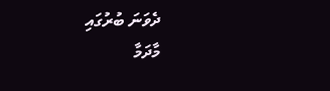ދެވަނަ ބުރުގައި
މާދަމާ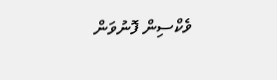ވެކްސިން ފޮނުވަން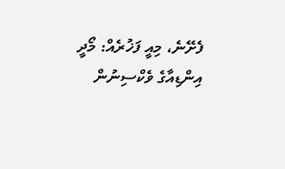ފެށޭނެ، މިއީ ފަޚުރެއް: މޯދީ
އިންޑިއާގެ ވެކްސިނުން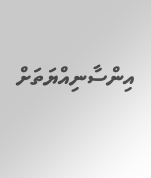އިންސާނިއްޔަތަށް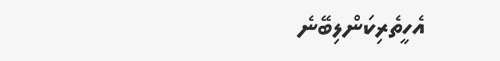އެހީތެރިކަންލިބޭނެ